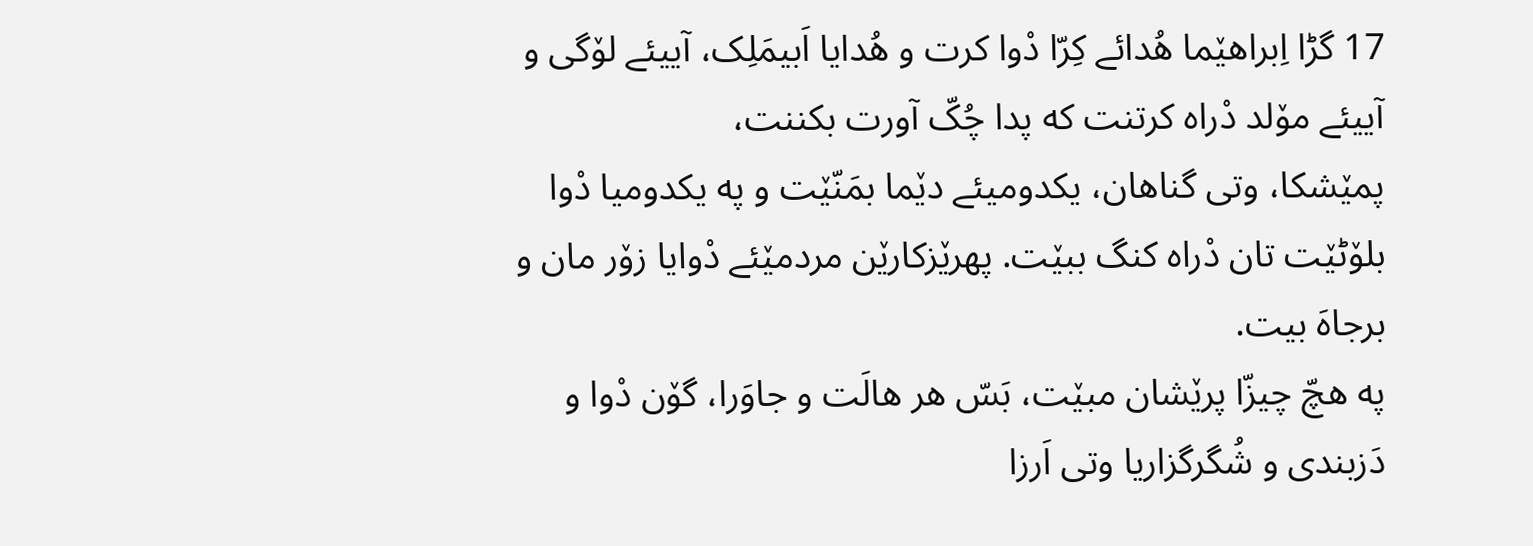17 گڑا اِبراهێما هُدائے کِرّا دْوا کرت و هُدایا اَبیمَلِک، آییئے لۆگی و آییئے مۆلد دْراه کرتنت که پدا چُکّ آورت بکننت،
پمێشکا، وتی گناهان، یکدومیئے دێما بمَنّێت و په یکدومیا دْوا بلۆٹێت تان دْراه کنگ ببێت. پهرێزکارێن مردمێئے دْوایا زۆر مان و برجاهَ بیت.
په هچّ چیزّا پرێشان مبێت، بَسّ هر هالَت و جاوَرا، گۆن دْوا و دَزبندی و شُگرگزاریا وتی اَرزا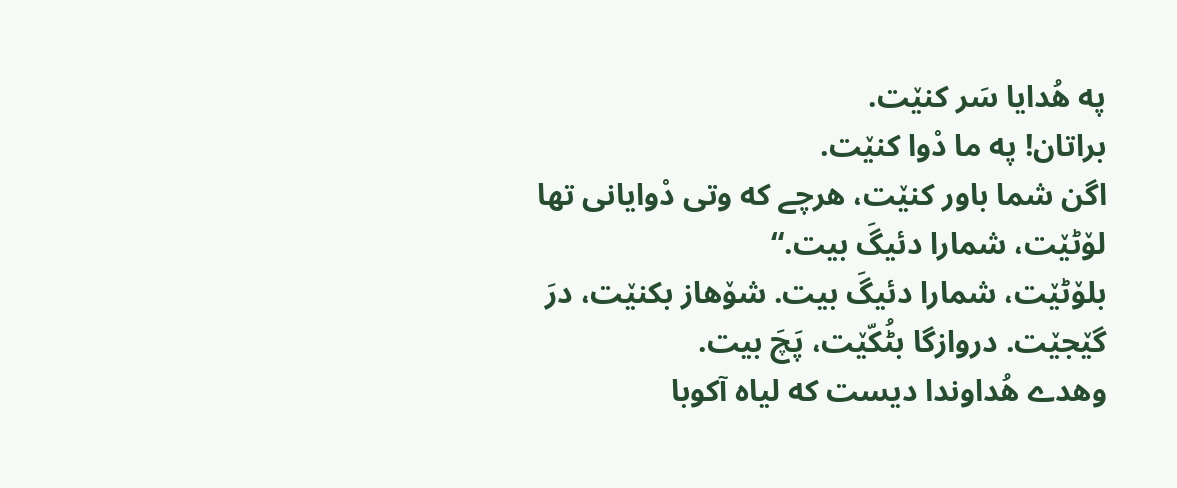په هُدایا سَر کنێت.
براتان! په ما دْوا کنێت.
اگن شما باور کنێت، هرچے که وتی دْوایانی تها لۆٹێت، شمارا دئیگَ بیت.“
بلۆٹێت، شمارا دئیگَ بیت. شۆهاز بکنێت، درَ گێجێت. دروازگا بٹُکّێت، پَچَ بیت.
وهدے هُداوندا دیست که لیاه آکوبا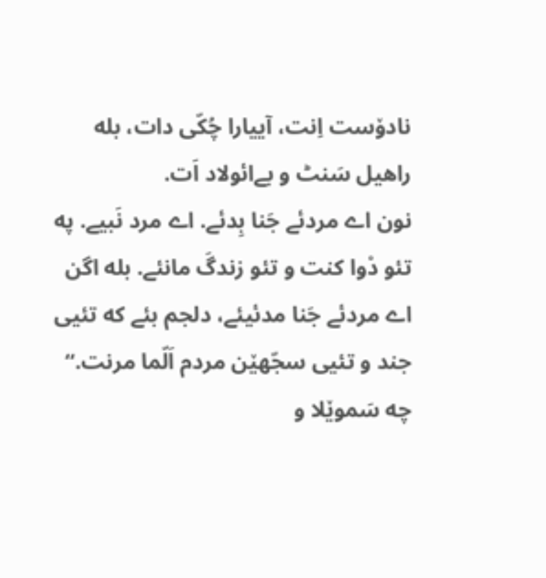نادۆست اِنت، آییارا چُکّی دات، بله راهیل سَنٹ و بےائولاد اَت.
نون اے مردئے جَنا بِدئے. اے مرد نَبیے. په تئو دْوا کنت و تئو زندگَ مانئے. بله اگن اے مردئے جَنا مدئیئے، دلجم بئے که تئیی جند و تئیی سجّهێن مردم اَلّما مرنت.“
چه سَموێلا و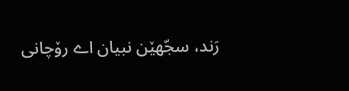رَند، سجّهێن نبیان اے رۆچانی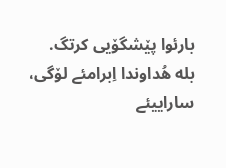بارئوا پێشگۆیی کرتگ.
بله هُداوندا اِبرامئے لۆگی، ساراییئے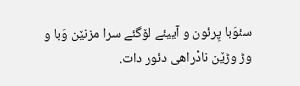سئوَبا پِرئون و آییئے لۆگئے سرا مزنێن وَبا و وڑ وڑێن نادْراهی دئور دات.